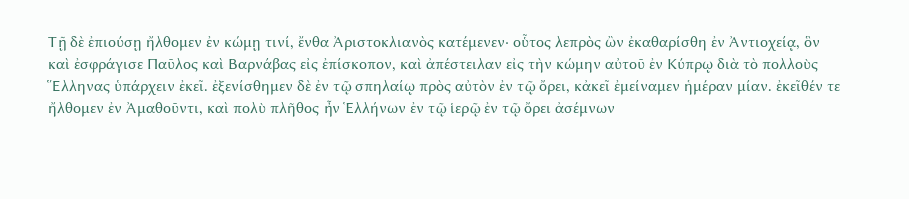Τῇ δὲ ἐπιούσῃ ἤλθομεν ἐν κώμῃ τινί, ἔνθα Ἀριστοκλιανὸς κατέμενεν· οὗτος λεπρὸς ὢν ἐκαθαρίσθη ἐν Ἀντιοχείᾳ, ὃν καὶ ἐσφράγισε Παῦλος καὶ Βαρνάβας εἰς ἐπίσκοπον, καὶ ἀπέστειλαν εἰς τὴν κώμην αὐτοῦ ἐν Κύπρῳ διὰ τὸ πολλοὺς Ἕλληνας ὑπάρχειν ἐκεῖ. ἐξενίσθημεν δὲ ἐν τῷ σπηλαίῳ πρὸς αὐτὸν ἐν τῷ ὄρει, κἀκεῖ ἐμείναμεν ἡμέραν μίαν. ἐκεῖθέν τε ἤλθομεν ἐν Ἀμαθοῦντι, καὶ πολὺ πλῆθος ἦν Ἑλλήνων ἐν τῷ ἱερῷ ἐν τῷ ὄρει ἀσέμνων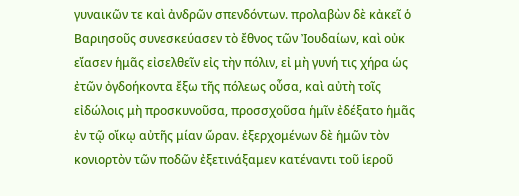γυναικῶν τε καὶ ἀνδρῶν σπενδόντων. προλαβὼν δὲ κἀκεῖ ὁ Βαριησοῦς συνεσκεύασεν τὸ ἔθνος τῶν Ἰουδαίων, καὶ οὐκ εἴασεν ἡμᾶς εἰσελθεῖν εἰς τὴν πόλιν, εἰ μὴ γυνή τις χήρα ὡς ἐτῶν ὀγδοήκοντα ἔξω τῆς πόλεως οὖσα, καὶ αὐτὴ τοῖς εἰδώλοις μὴ προσκυνοῦσα, προσσχοῦσα ἡμῖν ἐδέξατο ἡμᾶς ἐν τῷ οἴκῳ αὐτῆς μίαν ὥραν. ἐξερχομένων δὲ ἡμῶν τὸν κονιορτὸν τῶν ποδῶν ἐξετινάξαμεν κατέναντι τοῦ ἱεροῦ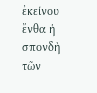ἐκείνου ἔνθα ἡ σπονδὴ τῶν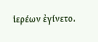ἱερέων ἐγίνετο.